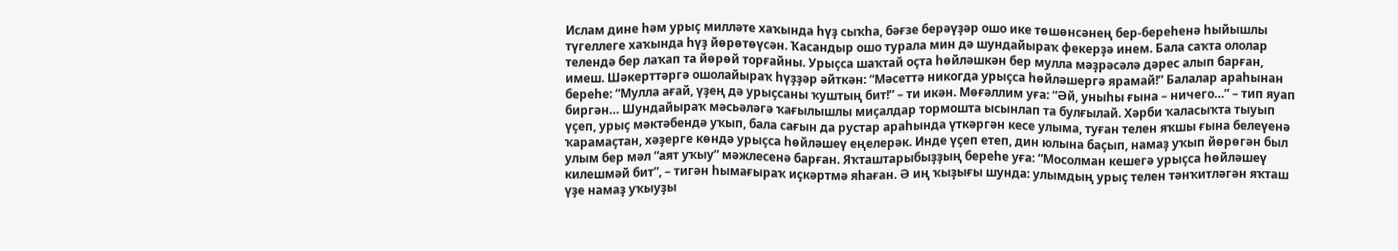Ислам дине һәм урыҫ милләте хаҡында һүҙ сыҡһа, бәғзе берәүҙәр ошо ике төшөнсәнең бер-береһенә һыйышлы түгеллеге хаҡында һүҙ йөрөтөүсән. Ҡасандыр ошо турала мин дә шундайыраҡ фекерҙә инем. Бала саҡта ололар телендә бер лаҡап та йөрөй торғайны. Урыҫса шаҡтай оҫта һөйләшкән бер мулла мәҙрәсәлә дәрес алып барған, имеш. Шәкерттәргә ошолайыраҡ һүҙҙәр әйткән: “Мәсеттә никогда урыҫса һөйләшергә ярамай!” Балалар араһынан береһе: “Мулла ағай, үҙең дә урыҫсаны ҡуштың бит!” – ти икән. Мөғәллим уға: “Әй, уныһы ғына – ничего…” – тип яуап биргән… Шундайыраҡ мәсьәләгә ҡағылышлы миҫалдар тормошта ысынлап та булғылай. Хәрби ҡаласыҡта тыуып үҫеп, урыҫ мәктәбендә уҡып, бала сағын да рустар араһында үткәргән кесе улыма, туған телен яҡшы ғына белеүенә ҡарамаҫтан, хәҙерге көндә урыҫса һөйләшеү еңелерәк. Инде үҫеп етеп, дин юлына баҫып, намаҙ уҡып йөрөгән был улым бер мәл “аят уҡыу” мәжлесенә барған. Яҡташтарыбыҙҙың береһе уға: “Мосолман кешегә урыҫса һөйләшеү килешмәй бит”, – тигән һымағыраҡ иҫкәртмә яһаған. Ә иң ҡыҙығы шунда: улымдың урыҫ телен тәнҡитләгән яҡташ үҙе намаҙ уҡыуҙы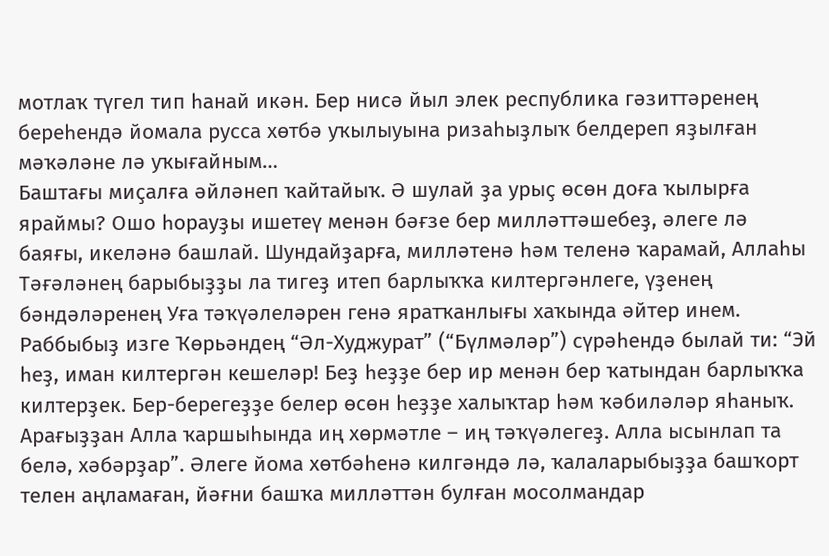мотлаҡ түгел тип һанай икән. Бер нисә йыл элек республика гәзиттәренең береһендә йомала русса хөтбә уҡылыуына ризаһыҙлыҡ белдереп яҙылған мәҡәләне лә уҡығайным…
Баштағы миҫалға әйләнеп ҡайтайыҡ. Ә шулай ҙа урыҫ өсөн доға ҡылырға яраймы? Ошо һорауҙы ишетеү менән бәғзе бер милләттәшебеҙ, әлеге лә баяғы, икеләнә башлай. Шундайҙарға, милләтенә һәм теленә ҡарамай, Аллаһы Тәғәләнең барыбыҙҙы ла тигеҙ итеп барлыҡҡа килтергәнлеге, үҙенең бәндәләренең Уға тәҡүәлеләрен генә яратҡанлығы хаҡында әйтер инем. Раббыбыҙ изге Ҡөрьәндең “Әл-Худжурат” (“Бүлмәләр”) сүрәһендә былай ти: “Эй һеҙ, иман килтергән кешеләр! Беҙ һеҙҙе бер ир менән бер ҡатындан барлыҡҡа килтерҙек. Бер-берегеҙҙе белер өсөн һеҙҙе халыҡтар һәм ҡәбиләләр яһаныҡ. Арағыҙҙан Алла ҡаршыһында иң хөрмәтле – иң тәҡүәлегеҙ. Алла ысынлап та белә, хәбәрҙар”. Әлеге йома хөтбәһенә килгәндә лә, ҡалаларыбыҙҙа башҡорт телен аңламаған, йәғни башҡа милләттән булған мосолмандар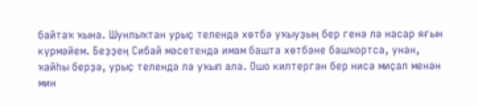байтаҡ ҡына. Шунлыҡтан урыҫ телендә хөтбә уҡыуҙың бер генә лә насар яғын күрмәйем. Беҙҙең Сибай мәсетендә имам башта хөтбәне башҡортса, унан, ҡайһы берҙә, урыҫ телендә лә уҡып ала. Ошо килтергән бер нисә миҫал менән мин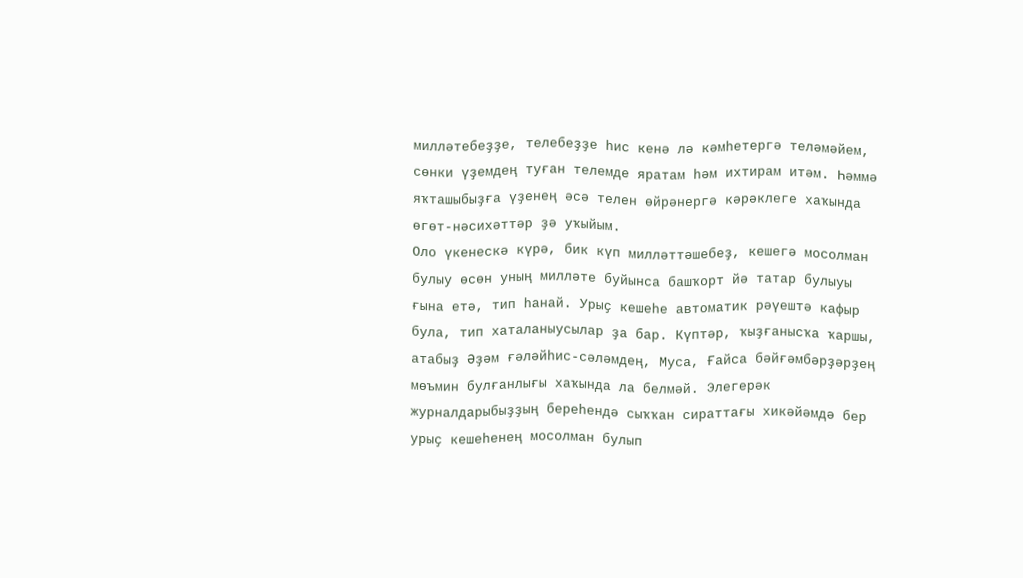милләтебеҙҙе, телебеҙҙе һис кенә лә кәмһетергә теләмәйем, сөнки үҙемдең туған телемде яратам һәм ихтирам итәм. Һәммә яҡташыбыҙға үҙенең әсә телен өйрәнергә кәрәклеге хаҡында өгөт-нәсихәттәр ҙә уҡыйым.
Оло үкенескә күрә, бик күп милләттәшебеҙ, кешегә мосолман булыу өсөн уның милләте буйынса башҡорт йә татар булыуы ғына етә, тип һанай. Урыҫ кешеһе автоматик рәүештә кафыр була, тип хаталаныусылар ҙа бар. Күптәр, ҡыҙғанысҡа ҡаршы, атабыҙ Әҙәм ғәләйһис-сәләмдең, Муса, Ғайса бәйғәмбәрҙәрҙең мөъмин булғанлығы хаҡында ла белмәй. Элегерәк журналдарыбыҙҙың береһендә сыҡҡан сираттағы хикәйәмдә бер урыҫ кешеһенең мосолман булып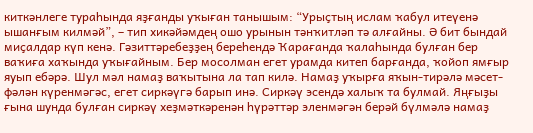киткәнлеге тураһында яҙғанды уҡыған танышым: “Урыҫтың ислам ҡабул итеүенә ышанғым килмәй”, – тип хикәйәмдең ошо урынын тәнҡитләп тә алғайны. Ә бит бындай миҫалдар күп кенә. Гәзиттәребеҙҙең береһендә Ҡарағанда ҡалаһында булған бер ваҡиға хаҡында уҡығайным. Бер мосолман егет урамда китеп барғанда, ҡойоп ямғыр яуып ебәрә. Шул мәл намаҙ ваҡытына ла тап килә. Намаҙ уҡырға яҡын-тирәлә мәсет-фәлән күренмәгәс, егет сиркәүгә барып инә. Сиркәү эсендә халыҡ та булмай. Яңғыҙы ғына шунда булған сиркәү хеҙмәткәренән һүрәттәр эленмәгән берәй бүлмәлә намаҙ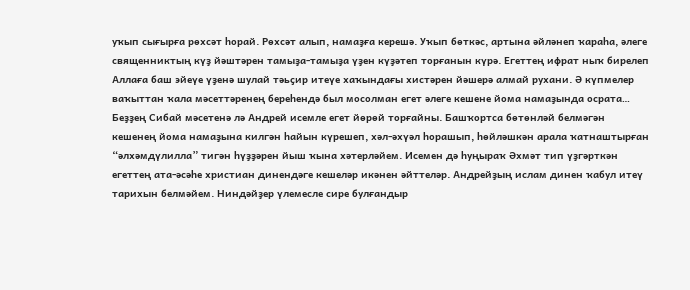уҡып сығырға рөхсәт һорай. Рөхсәт алып, намаҙға керешә. Уҡып бөткәс, артына әйләнеп ҡараһа, әлеге священниктың күҙ йәштәрен тамыҙа-тамыҙа үҙен күҙәтеп торғанын күрә. Егеттең ифрат ныҡ бирелеп Аллаға баш эйеүе үҙенә шулай тәьҫир итеүе хаҡындағы хистәрен йәшерә алмай рухани. Ә күпмелер ваҡыттан ҡала мәсеттәренең береһендә был мосолман егет әлеге кешене йома намаҙында осрата… Беҙҙең Сибай мәсетенә лә Андрей исемле егет йөрөй торғайны. Башҡортса бөтөнләй белмәгән кешенең йома намаҙына килгән һайын күрешеп, хәл-әхүәл һорашып, һөйләшкән арала ҡатнаштырған “әлхәмдүлилла” тигән һүҙҙәрен йыш ҡына хәтерләйем. Исемен дә һуңыраҡ Әхмәт тип үҙгәрткән егеттең ата-әсәһе христиан динендәге кешеләр икәнен әйттеләр. Андрейҙың ислам динен ҡабул итеү тарихын белмәйем. Ниндәйҙер үлемесле сире булғандыр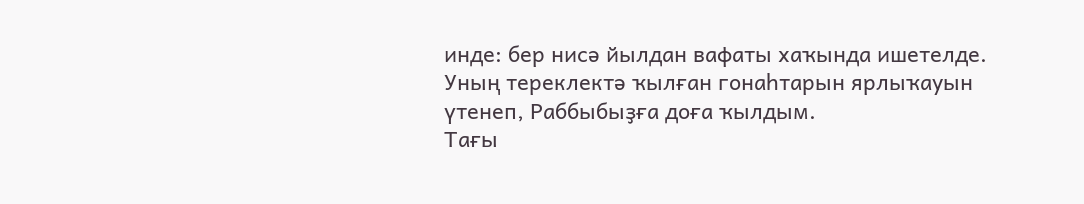инде: бер нисә йылдан вафаты хаҡында ишетелде. Уның тереклектә ҡылған гонаһтарын ярлыҡауын үтенеп, Раббыбыҙға доға ҡылдым.
Тағы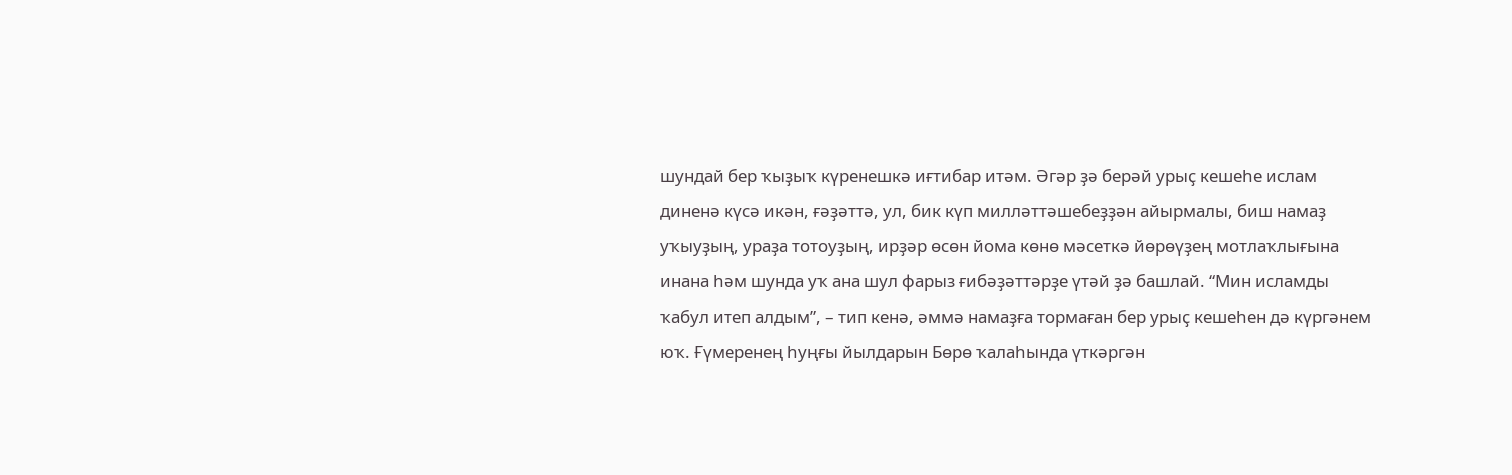шундай бер ҡыҙыҡ күренешкә иғтибар итәм. Әгәр ҙә берәй урыҫ кешеһе ислам диненә күсә икән, ғәҙәттә, ул, бик күп милләттәшебеҙҙән айырмалы, биш намаҙ уҡыуҙың, ураҙа тотоуҙың, ирҙәр өсөн йома көнө мәсеткә йөрөүҙең мотлаҡлығына инана һәм шунда уҡ ана шул фарыз ғибәҙәттәрҙе үтәй ҙә башлай. “Мин исламды ҡабул итеп алдым”, – тип кенә, әммә намаҙға тормаған бер урыҫ кешеһен дә күргәнем юҡ. Ғүмеренең һуңғы йылдарын Бөрө ҡалаһында үткәргән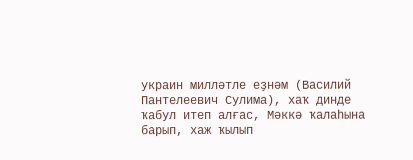украин милләтле еҙнәм (Василий Пантелеевич Сулима), хаҡ динде ҡабул итеп алғас, Мәккә ҡалаһына барып, хаж ҡылып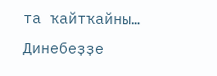та ҡайтҡайны…
Динебеҙҙе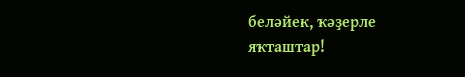беләйек, ҡәҙерле яҡташтар!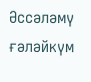Әссәләмү ғәләйкүм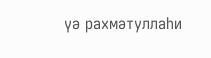үә рахмәтуллаһи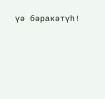үә бәракәтүһ!